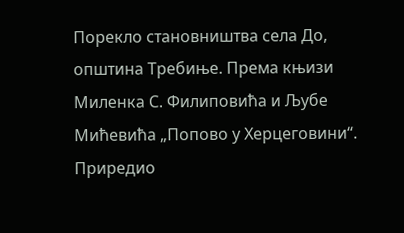Порекло становништва села До, општина Требиње. Према књизи Миленка С. Филиповића и Љубе Мићевића „Попово у Херцеговини“. Приредио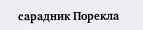сарадник Порекла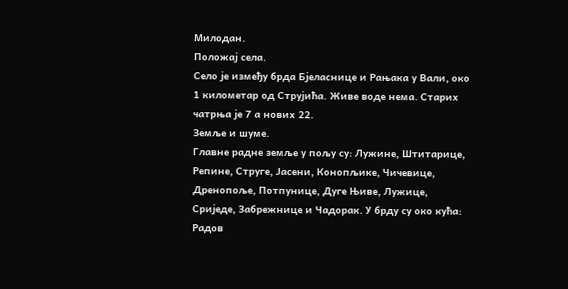Милодан.
Положај села.
Село је између брда Бјеласнице и Рањака у Вали, око 1 километар од Струјића. Живе воде нема. Старих чатрња је 7 а нових 22.
Земље и шуме.
Главне радне земље у пољу су: Лужине, Штитарице, Репине, Струге, Јасени, Конопљике, Чичевице, Дренопоље, Потпунице, Дуге Њиве, Лужице, Сриједе, Забрежнице и Чадорак. У брду су око кућа: Радов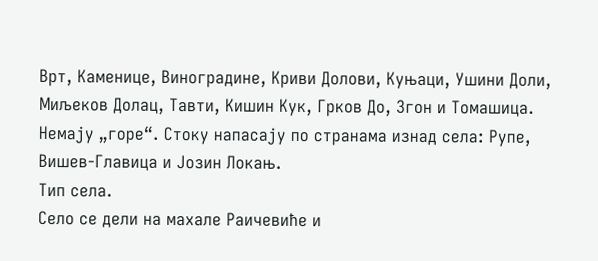Врт, Каменице, Виноградине, Криви Долови, Куњаци, Ушини Доли, Миљеков Долац, Тавти, Кишин Кук, Грков До, Згон и Томашица. Немају „горе“. Стоку напасају по странама изнад села: Рупе, Вишев-Главица и Јозин Локањ.
Тип села.
Село се дели на махале Раичевиће и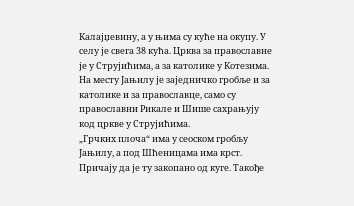Калајџевину, а у њима су куће на окупу. У селу је свега 38 кућа. Црква за православне је у Струјићима, а за католике у Котезима. На месту Јањилу је заједничко гробље и за католике и за православце, само су православни Рикале и Шише сахрањују код цркве у Струјићима.
„Грчких плоча“ има у сеоском гробљу Јањилу, а под Шћеницама има крст. Причају да је ту закопано од куге. Такође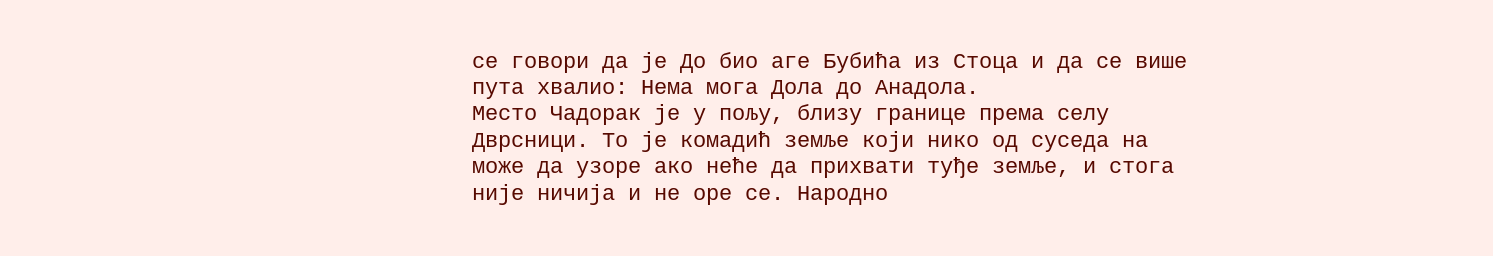се говори да је До био аге Бубића из Стоца и да се више пута хвалио: Нема мога Дола до Анадола.
Место Чадорак је у пољу, близу границе према селу Дврсници. То је комадић земље који нико од суседа на може да узоре ако неће да прихвати туђе земље, и стога није ничија и не оре се. Народно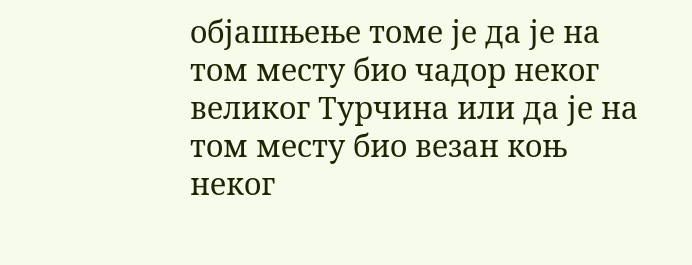објашњење томе је да је на том месту био чадор неког великог Турчина или да је на том месту био везан коњ неког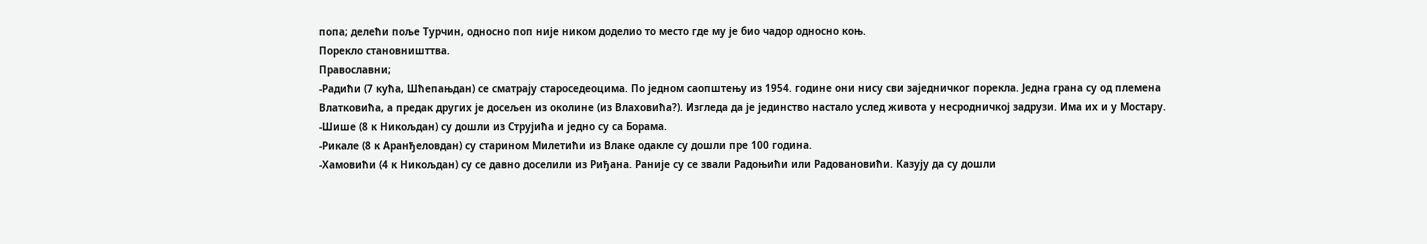попа; делећи поље Турчин, односно поп није ником доделио то место где му је био чадор односно коњ.
Порекло становништтва.
Православни;
-Радићи (7 кућа, Шћепањдан) се сматрају староседеоцима. По једном саопштењу из 1954. године они нису сви заједничког порекла. Једна грана су од племена Влатковића, а предак других је досељен из околине (из Влаховића?). Изгледа да је јединство настало услед живота у несродничкој задрузи. Има их и у Мостару.
-Шише (8 к Никољдан) су дошли из Струјића и једно су са Борама.
-Рикале (8 к Аранђеловдан) су старином Милетићи из Влаке одакле су дошли пре 100 година.
-Хамовићи (4 к Никољдан) су се давно доселили из Риђана. Раније су се звали Радоњићи или Радовановићи. Казују да су дошли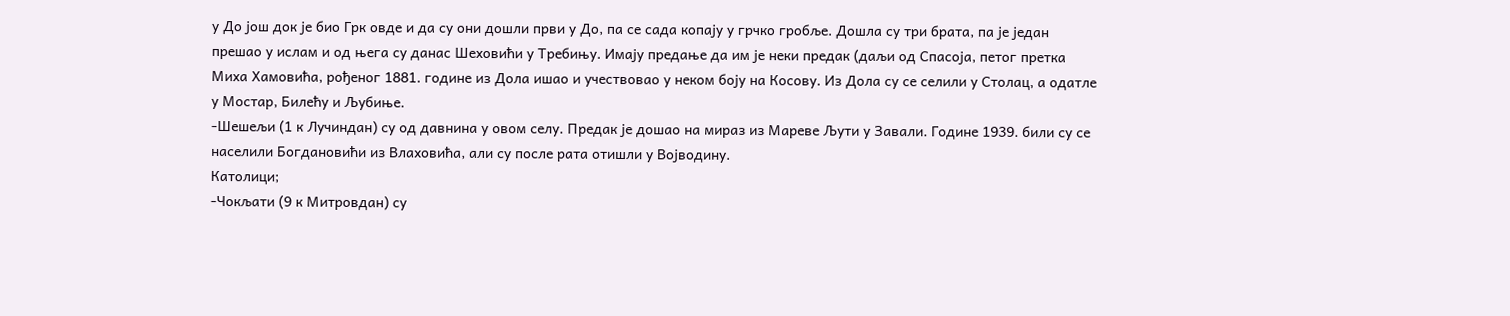у До још док је био Грк овде и да су они дошли први у До, па се сада копају у грчко гробље. Дошла су три брата, па је један прешао у ислам и од њега су данас Шеховићи у Требињу. Имају предање да им је неки предак (даљи од Спасоја, петог претка Миха Хамовића, рођеног 1881. године из Дола ишао и учествовао у неком боју на Косову. Из Дола су се селили у Столац, а одатле у Мостар, Билећу и Љубиње.
-Шешељи (1 к Лучиндан) су од давнина у овом селу. Предак је дошао на мираз из Мареве Љути у Завали. Године 1939. били су се населили Богдановићи из Влаховића, али су после рата отишли у Војводину.
Католици;
-Чокљати (9 к Митровдан) су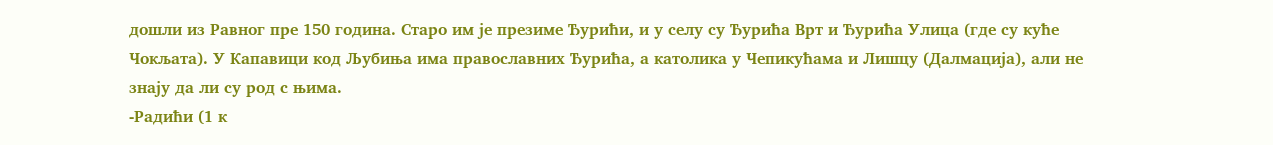дошли из Равног пре 150 година. Старо им је презиме Ђурићи, и у селу су Ђурића Врт и Ђурића Улица (где су куће Чокљата). У Капавици код Љубиња има православних Ђурића, а католика у Чепикућама и Лишцу (Далмација), али не знају да ли су род с њима.
-Радићи (1 к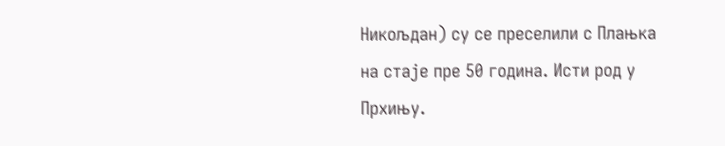Никољдан) су се преселили с Плањка на стаје пре 50 година. Исти род у Прхињу.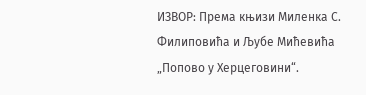ИЗВОР: Према књизи Миленка С. Филиповића и Љубе Мићевића „Попово у Херцеговини“.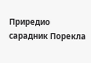Приредио сарадник Порекла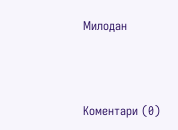Милодан




Коментари (0)